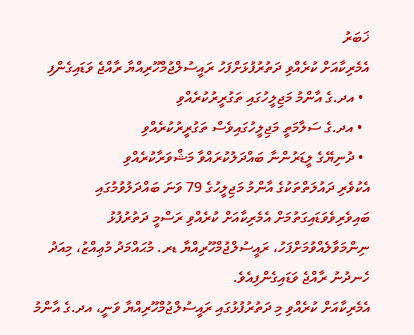ޚަބަރު
އެމެރިކާއަށް ކުރެއްވި ދަތުރުފުޅަށްފަހު ރައީސުލްޖުމްހޫރިއްޔާ ރާއްޖެ ވަޑައިގެންފި
  • އދ.ގެ އާންމު މަޖިލީހުގައި ތަގުރީރުކުރެއްވި
  • އދ.ގެ ސަލާމަތީ މަޖިލީހުގައިވެސް ތަގުރީރުކުރެއްވި
  • ދުނިޔޭގެ ލީޑަރުންނާ ބައްދަލުކުރައްވާ މަޝްވަރާކުރެއްވި
އެކުވެރި ދައުލަތްތަކުގެ އާންމު މަޖިލީހުގެ 79 ވަނަ ބައްދަލުވުމުގައި ބައިވެރިވެވަޑައިގަތުމަށް އެމެރިކާއަށް ކުރެއްވި ރަސްމީ ދަތުރުފުޅު ނިންމަވާލެއްވުމަށްފަހު، ރައީސުލްޖުމްހޫރިއްޔާ ޑރ. މުޙައްމަދު މުޢިއްޒު، މިއަދު ހެނދުނު ރާއްޖެ ވަޑައިގެންފިއެވެ.
އެމެރިކާއަށް ކުރެއްވި މި ދަތުރުފުޅުގައި ރައީސުލްޖުމްހޫރިއްޔާ ވަނީ، އދ.ގެ އާންމު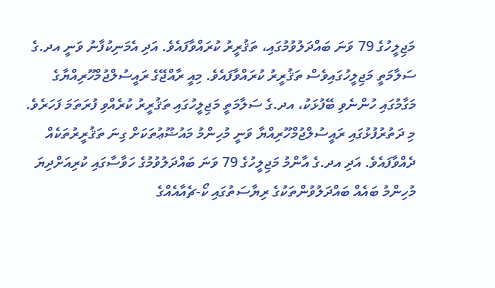މަޖިލީހުގެ 79 ވަނަ ބައްދަލުވުމުގައި، ތަޤުރީރު ކުރައްވާފައެވެ. އަދި އެމަނިކުފާނު ވަނީ އދ.ގެ ސަލާމަތީ މަޖިލީހުގައިވެސް ތަޤުރީރު ކުރައްވާފައެވެ. މިއީ ރާއްޖޭގެ ރައީސުލްޖުމްހޫރިއްޔާގެ މަގާމުގައި ހުންނެވި ބޭފުޅަކު، އދ.ގެ ސަލާމަތީ މަޖިލީހުގައި ތަޤުރީރު ކުރެއްވި ފުރަތަމަ ފަހަރެވެ.
މި ދަތުރުފުޅުގައި ރައީސުލްޖުމްހޫރިއްޔާ ވަނީ މުހިންމު މައުޟޫޢުތަކަށް ގިނަ ތަޤުރީރުތަކެއް ދެއްވާފައެވެ. އަދި އދ.ގެ އާންމު މަޖިލީހުގެ 79 ވަނަ ބައްދަލުވުމުގެ ހަވާސާގައި ކުރިއަށްދިޔަ މުހިންމު ބައެއް ބައްދަލުވުންތަކުގެ ރިޔާސަތުގައި ކޯ-ޗެއާއެއްގެ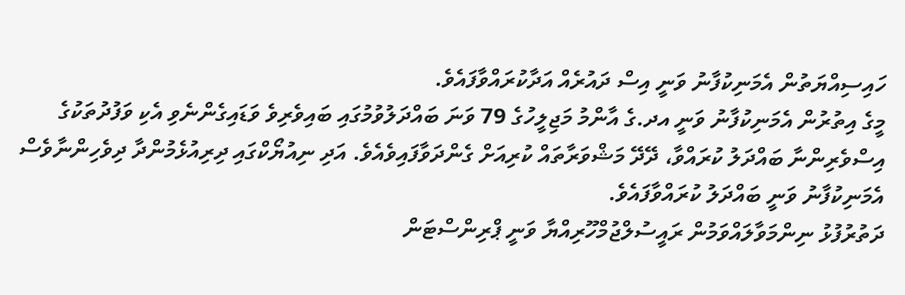ހައިސިއްޔަތުން އެމަނިކުފާނު ވަނީ އިސް ދައުރެއް އަދާކުރައްވާފައެވެ.
މީގެ އިތުރުން އެމަނިކުފާނު ވަނީ އދ.ގެ އާންމު މަޖިލީހުގެ 79 ވަނަ ބައްދަލުވުމުގައި ބައިވެރިވެ ވަޑައިގެންނެވި އެކި ވަފުދުތަކުގެ އިސްވެރިންނާ ބައްދަލު ކުރައްވާ، ދޭދޭ މަޝްވަރާތައް ކުރިއަށް ގެންދަވާފައިވެއެވެ. އަދި ނިއުޔޯކްގައި ދިރިއުޅެމުންދާ ދިވެހިންނާވެސް އެމަނިކުފާނު ވަނީ ބައްދަލު ކުރައްވާފައެވެ.
ދަތުރުފުޅު ނިންމަވާލައްވަމުން ރައީސުލްޖުމްހޫރިއްޔާ ވަނީ ޕްރިންސްޓަން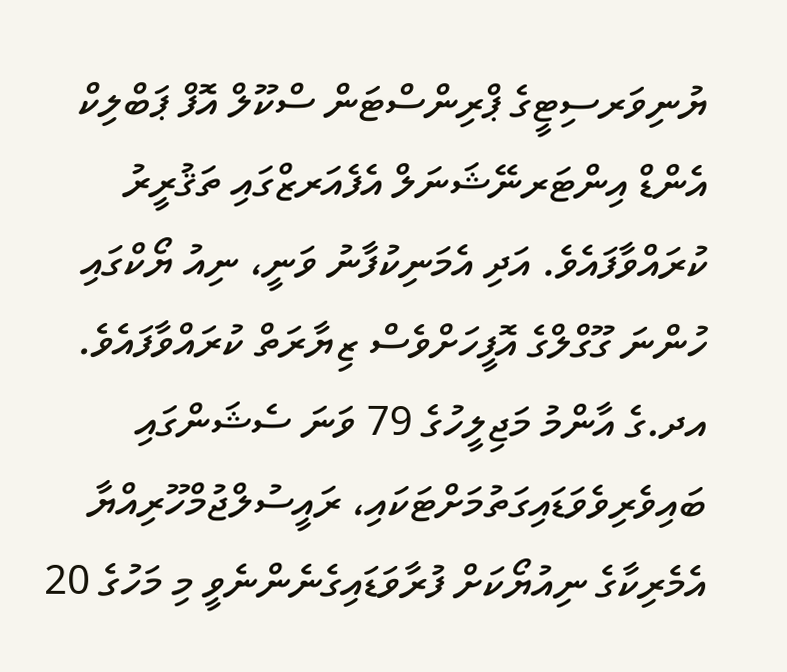ޔުނިވަރސިޓީގެ ޕްރިންސްޓަން ސްކޫލް އޮފް ޕަބްލިކް އެންޑް އިންޓަރނޭޝަނަލް އެފެއަރޒްގައި ތަޤުރީރު ކުރައްވާފައެވެ. އަދި އެމަނިކުފާނު ވަނީ، ނިއު ޔޯކްގައި ހުންނަ ގޫގްލްގެ އޮފީހަށްވެސް ޒިޔާރަތް ކުރައްވާފައެވެ.
އދ.ގެ އާންމު މަޖިލީހުގެ 79 ވަނަ ސެޝަންގައި ބައިވެރިވެވަޑައިގަތުމަށްޓަކައި، ރައީސުލްޖުމްހޫރިއްޔާ އެމެރިކާގެ ނިއުޔޯކަށް ފުރާވަޑައިގެނެންނެވީ މި މަހުގެ 20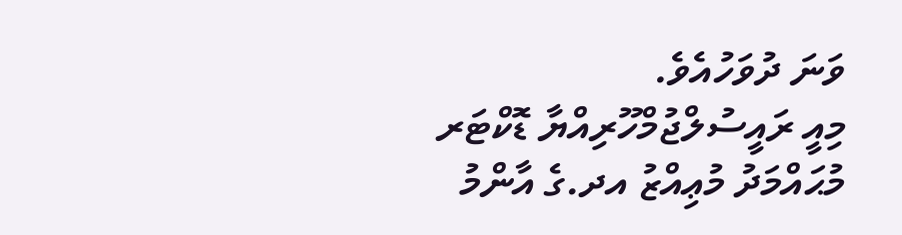ވަނަ ދުވަހުއެވެ.
މިއީ ރައީސުލްޖުމްހޫރިއްޔާ ޑޮކްޓަރ މުޙައްމަދު މުޢިއްޒު އދ.ގެ އާންމު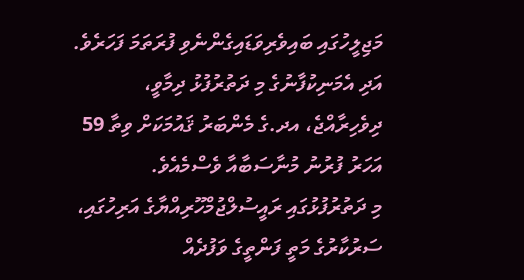މަޖިލީހުގައި ބައިވެރިވަޑައިގެންނެވި ފުރަތަމަ ފަހަރެވެ. އަދި އެމަނިކުފާނުގެ މި ދަތުރުފުޅު ދިމާވީ، ދިވެހިރާއްޖެ، އދ.ގެ މެންބަރު ޤައުމަކަށް ވިތާ 59 އަހަރު ފުރުނު މުނާސަބާއާ ވެސްމެއެވެ.
މި ދަތުރުފުޅުގައި ރައީސުލްޖުމްހޫރިއްޔާގެ އަރިހުގައި، ސަރުކާރުގެ މަތީ ފަންތީގެ ވަފުދެއް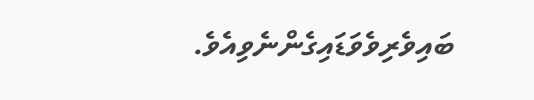ބައިވެރިވެވަޑައިގެންނެވިއެވެ.